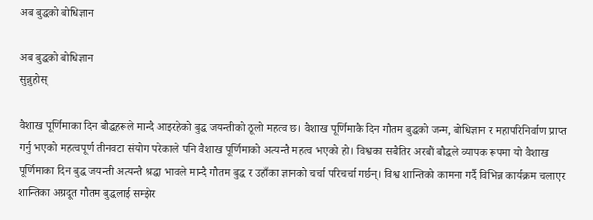अब बुद्धको बोधिज्ञान

अब बुद्धको बोधिज्ञान
सुन्नुहोस्

वैशाख पूर्णिमाका दिन बौद्धहरूले मान्दै आइरहेको बुद्ध जयन्तीको ठूलो महत्व छ। वैशाख पूर्णिमाकै दिन गौतम बुद्धको जन्म, बोधिज्ञान र महापरिनिर्वाण प्राप्त गर्नु भएको महत्वपूर्ण तीनवटा संयोग परेकाले पनि वैशाख पूर्णिमाको अत्यन्तै महत्व भएको हो। विश्वका सबैतिर अरबौं बौद्धले व्यापक रूपमा यो वैशाख पूर्णिमाका दिन बुद्ध जयन्ती अत्यन्तै श्रद्धा भावले मान्दै गौतम बुद्ध र उहाँका ज्ञानको चर्चा परिचर्चा गर्छन्। विश्व शान्तिको कामना गर्दै विभिन्न कार्यक्रम चलाएर शान्तिका अग्रदूत गौतम बुद्धलाई सम्झेर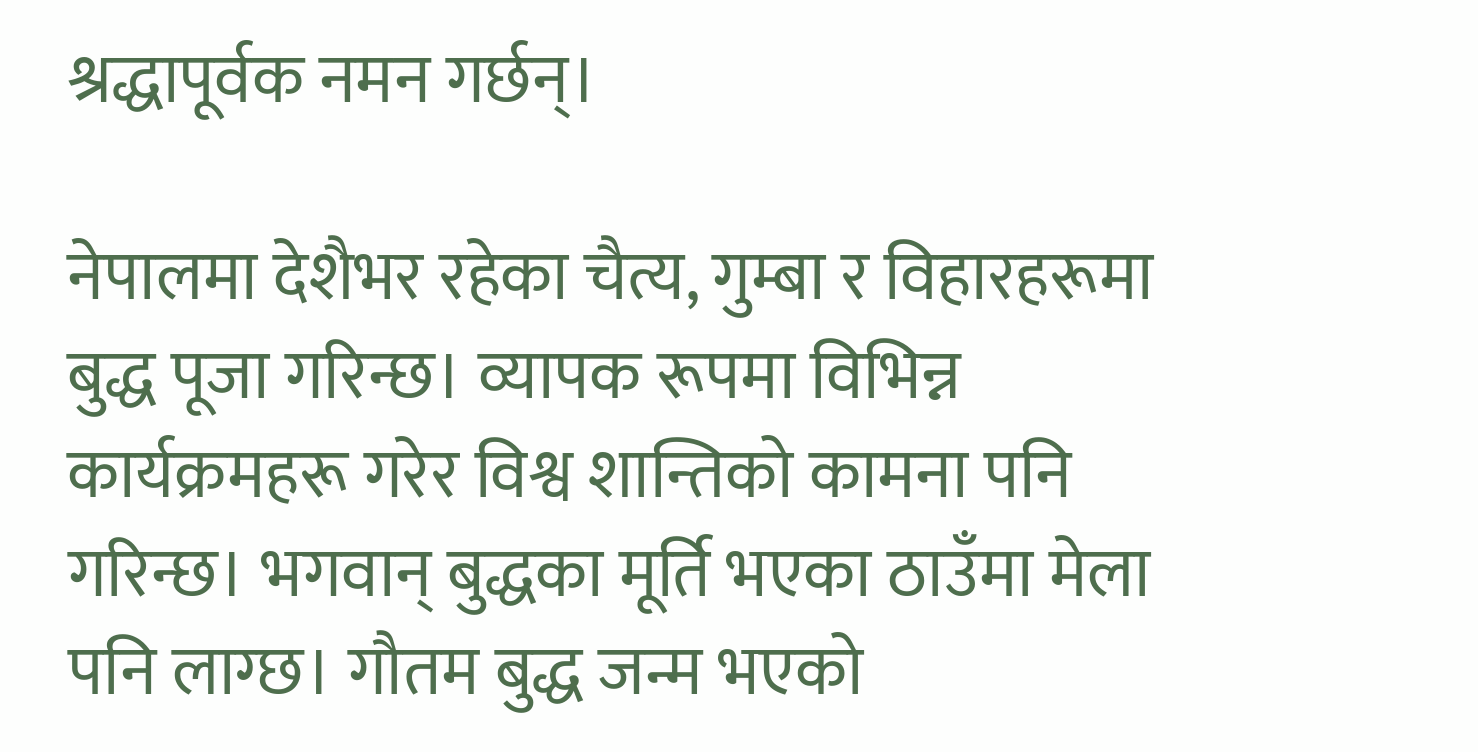श्रद्धापूर्वक नमन गर्छन्।

नेपालमा देशैभर रहेका चैत्य, गुम्बा र विहारहरूमा बुद्ध पूजा गरिन्छ। व्यापक रूपमा विभिन्न कार्यक्रमहरू गरेर विश्व शान्तिको कामना पनि गरिन्छ। भगवान् बुद्धका मूर्ति भएका ठाउँमा मेला पनि लाग्छ। गौतम बुद्ध जन्म भएको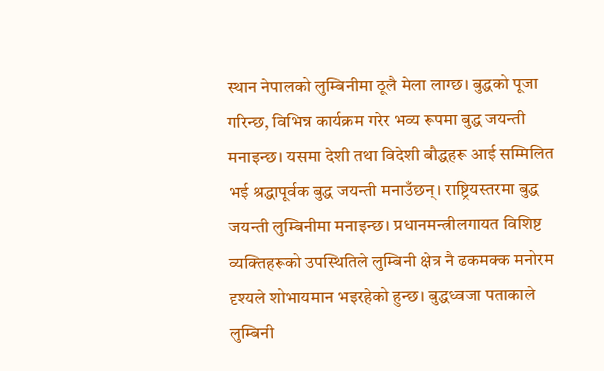स्थान नेपालको लुम्बिनीमा ठूलै मेला लाग्छ। बुद्धको पूजा गरिन्छ, विभिन्न कार्यक्रम गरेर भव्य रूपमा बुद्ध जयन्ती मनाइन्छ। यसमा देशी तथा विदेशी बौद्धहरू आई सम्मिलित भई श्रद्धापूर्वक बुद्ध जयन्ती मनाउँछन्। राष्ट्रियस्तरमा बुद्ध जयन्ती लुम्बिनीमा मनाइन्छ। प्रधानमन्त्रीलगायत विशिष्ट व्यक्तिहरूको उपस्थितिले लुम्बिनी क्षेत्र नै ढकमक्क मनोरम दृश्यले शोभायमान भइरहेको हुन्छ। बुद्धध्वजा पताकाले लुम्बिनी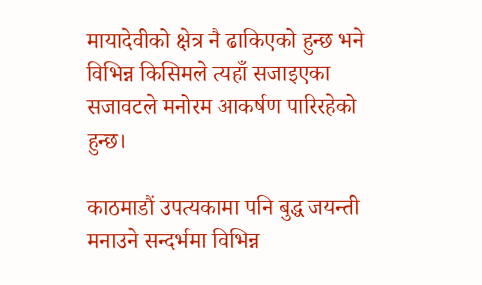मायादेवीको क्षेत्र नै ढाकिएको हुन्छ भने विभिन्न किसिमले त्यहाँ सजाइएका सजावटले मनोरम आकर्षण पारिरहेको हुन्छ।

काठमाडौं उपत्यकामा पनि बुद्ध जयन्ती मनाउने सन्दर्भमा विभिन्न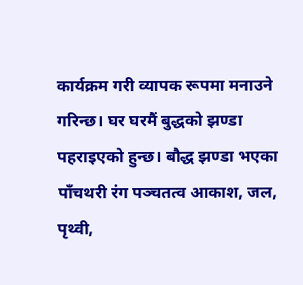कार्यक्रम गरी व्यापक रूपमा मनाउने गरिन्छ। घर घरमैं बुद्धको झण्डा पहराइएको हुन्छ। बौद्ध झण्डा भएका पाँचथरी रंग पञ्चतत्व आकाश, जल, पृथ्वी,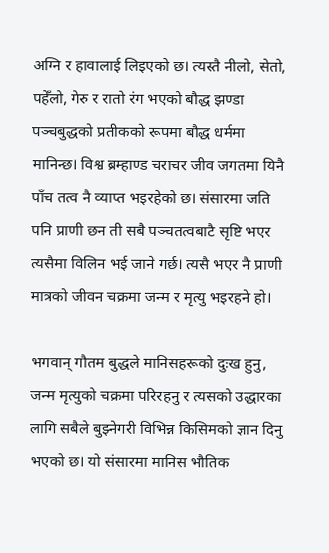अग्नि र हावालाई लिइएको छ। त्यस्तै नीलो, सेतो, पहेँलो, गेरु र रातो रंग भएको बौद्ध झण्डा पञ्चबुद्धको प्रतीकको रूपमा बौद्ध धर्ममा मानिन्छ। विश्व ब्रम्हाण्ड चराचर जीव जगतमा यिनै पाँच तत्व नै व्याप्त भइरहेको छ। संसारमा जति पनि प्राणी छन ती सबै पञ्चतत्वबाटै सृष्टि भएर त्यसैमा विलिन भई जाने गर्छ। त्यसै भएर नै प्राणी मात्रको जीवन चक्रमा जन्म र मृत्यु भइरहने हो।

भगवान् गौतम बुद्धले मानिसहरूको दुःख हुनु, जन्म मृत्युको चक्रमा परिरहनु र त्यसको उद्धारका लागि सबैले बुझ्नेगरी विभिन्न किसिमको ज्ञान दिनु भएको छ। यो संसारमा मानिस भौतिक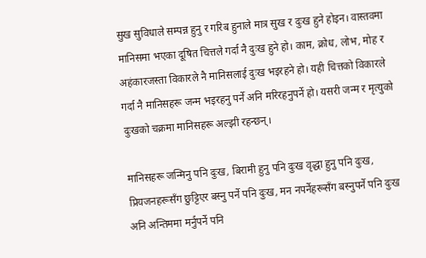सुख सुविधाले सम्पन्न हुनु र गरिब हुनाले मात्र सुख र दुःख हुने होइन। वास्तवमा मानिसमा भएका दूषित चित्तले गर्दा नै दुःख हुने हो। काम, क्रोध, लोभ, मोह र अहंकारजस्ता विकारले नै मानिसलाई दुःख भइरहने हो। यही चित्तको विकारले गर्दा नै मानिसहरू जन्म भइरहनु पर्ने अनि मरिरहनुपर्ने हो। यसरी जन्म र मृत्युको दुःखको चक्रमा मानिसहरू अल्झी रहन्छन्।

मानिसहरू जन्मिनु पनि दुःख, बिरामी हुनु पनि दुःख वृद्धा हुनु पनि दुःख, प्रियजनहरूसँग छुट्टिएर बस्नु पर्ने पनि दुःख, मन नपर्नेहरूसँग बस्नुपर्ने पनि दुःख अनि अन्तिममा मर्नुपर्ने पनि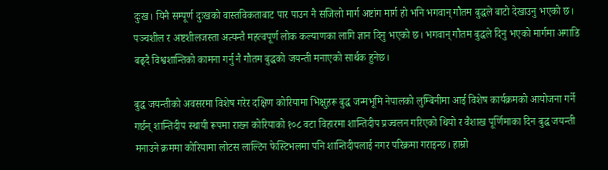दुःख। यिनै सम्पूर्ण दुःखको वास्तविकताबाट पार पाउन नै सजिलो मार्ग अष्टांग मार्ग हो भनि भगवान् गौतम बुद्धले बाटो देखाउनु भएको छ। पञ्चशील र अष्टशीलजस्ता अत्यन्तै महत्वपूर्ण लोक कल्याणका लागि ज्ञान दिनु भएको छ। भगवान् गौतम बुद्धले दिनु भएको मार्गमा अगाडि बढ्दै विश्वशान्तिको कामना गर्नु नै गौतम बुद्धको जयन्ती मनाएको सार्थक हुनेछ।

बुद्ध जयन्तीको अवसरमा विशेष गरेर दक्षिण कोरियामा भिक्षुहरू बुद्ध जन्मभूमि नेपालको लुम्बिनीमा आई विशेष कार्यक्रमको आयोजना गर्ने गर्छन् शान्तिदीप स्थायी रूपमा राख्न कोरियाको १०८ वटा विहारमा शान्तिदीप प्रज्वलन गरिएको थियो र वैशाख पूर्णिमाका दिन बुद्ध जयन्ती मनाउने क्रममा कोरियामा लोटस लाल्टिन फेस्टिभलमा पनि शान्तिदीपलाई नगर परिक्रमा गराइन्छ। हाम्रो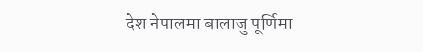देश नेपालमा बालाजु पूर्णिमा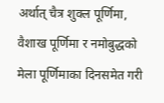अर्थात् चैत्र शुक्ल पूर्णिमा, वैशाख पूर्णिमा र नमोबुद्धको मेला पूर्णिमाका दिनसमेत गरी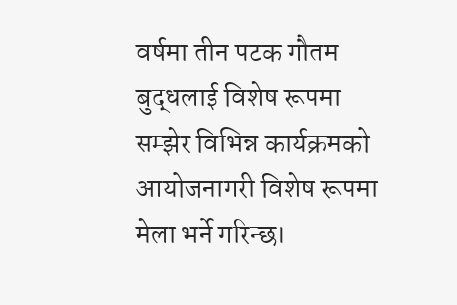वर्षमा तीन पटक गौतम बुद्धलाई विशेष रूपमा सम्झेर विभिन्न कार्यक्रमको आयोजनागरी विशेष रूपमा मेला भर्ने गरिन्छ।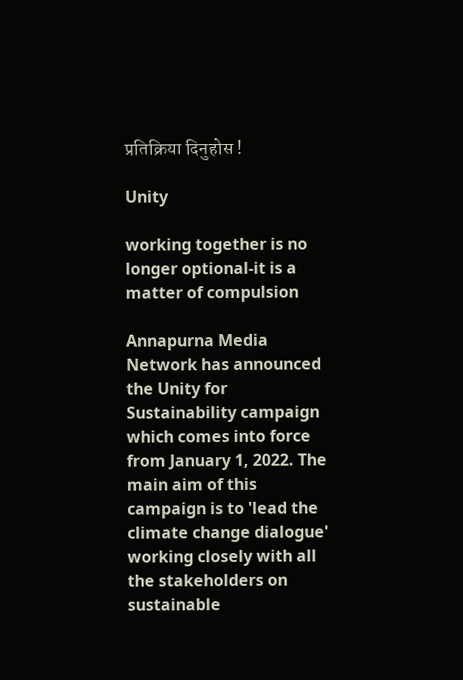प्रतिक्रिया दिनुहोस !

Unity

working together is no longer optional-it is a matter of compulsion

Annapurna Media Network has announced the Unity for Sustainability campaign which comes into force from January 1, 2022. The main aim of this campaign is to 'lead the climate change dialogue' working closely with all the stakeholders on sustainable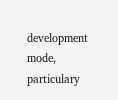development mode, particulary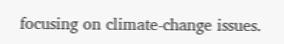focusing on climate-change issues.